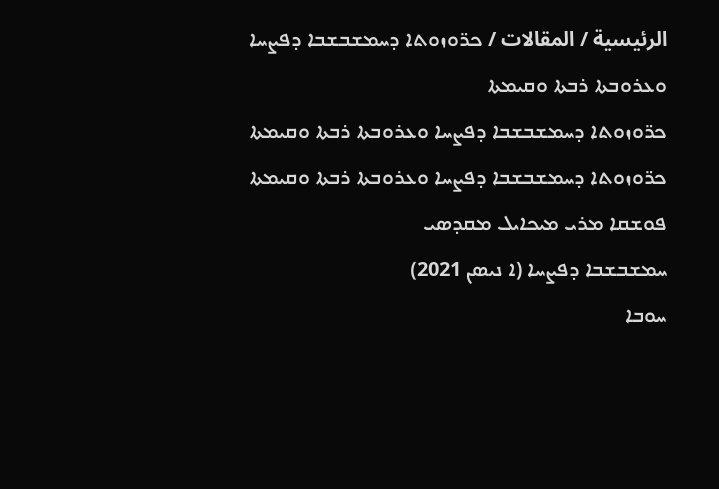الرئيسية / المقالات / ܟܪ̈ܘܙܘܬܐ ܕܚܡܫܒܫܒܐ ܕܦܨܚܐ ܘܥܪܘܒܬܐ ܪܒܬܐ ܘܩܝܡܬܐ
ܟܪ̈ܘܙܘܬܐ ܕܚܡܫܒܫܒܐ ܕܦܨܚܐ ܘܥܪܘܒܬܐ ܪܒܬܐ ܘܩܝܡܬܐ
ܟܪ̈ܘܙܘܬܐ ܕܚܡܫܒܫܒܐ ܕܦܨܚܐ ܘܥܪܘܒܬܐ ܪܒܬܐ ܘܩܝܡܬܐ
ܦܘܫܩܐ ܡܪܝ ܡܝܟܐܝܠ ܡܩܕܣܝ
ܚܡܫܒܫܒܐ ܕܦܨܚܐ (ܐ ܢܝܣܢ 2021)
ܚܘܒܐ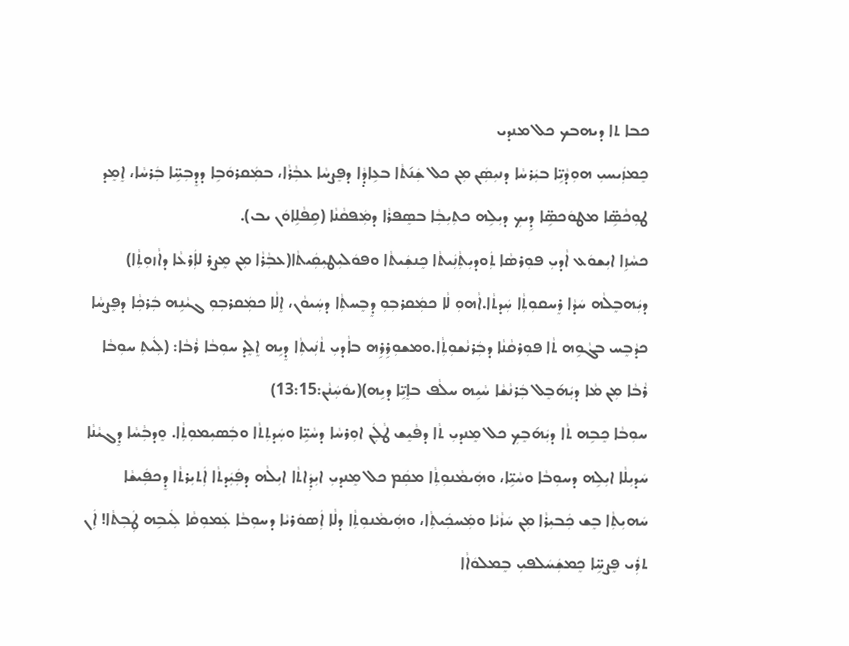ܟܒܐ ܬܐ ܕܝܗܒܟ ܟܠ ܡܢܕܝ
ܟܸܡܙܲܝܚܝܼ ܗܘܼܕܵܝܹ̈ܐ ܒܝܲܪܚܵܐ ܕܢܝܼܣܲܢ ܡܼܢ ܟܠ ܫܲܢ݇ܬܵܐ ܒܥܹܐܕ̣ܵܐ ܕܦܸܨܚܵܐ ܥܒܼܵܪܵܐ، ܒܡܲܩܪܘܿܒܹܐ ܕܕܸܒܼܚܹ̈ܐ ܒܲܪܚܵܐ، ܐܸܡܸܕ ܛܘܼܟܵܣܹ̈ܐ ܡܛܘܿܟܣܹ̈ܐ ܕܹܝܟܼ ܕܝܼܠܹܗ ܟܬܼܝܼܒܼܵܐ ܒܣܸܦܪܵܐ ܕܡܲܦܩܵܢܵܐ (ܩܹܦܵܠܹܐܘܿܢ ܝܒ).
ܟܚܵܙܹܐ ܐܝܼܫܘܿܥ ܐܵܕܝܼ ܦܘܼܪܣܵܐ ܬܲܘܕܝܼܬܼܵܢܲܝܬܵܐ ܟܸܢܫܲܝܬܵܐ ܘܦܘܿܠܝܼܛܝܼܩܲܝܬܵܐ(ܥܒܼܵܪܵܐ ܡܼܢ ܡܸܨܪ ܠܐܲܪܥܵܐ ܕܐܵܙܘܼܬܼܵܐ) ܕܝܲܗܒܸܠܵܗ ܚܿܕܵܐ ܪܸܚܩܘܼܬܼܵܐ ܚܲܕܬܵܐ.ܐܵܗܘܼ ܠܵܐ ܟܡܲܩܪܒܼܘܼ ܕܸܒܸܚܬܼܵܐ ܕܚܲܝܘܵܢ، ܐܸܠܵܐ ܟܡܲܩܪܒܼܘܼ ܓܝܵܢܹܗ ܒܲܪܟܼܵܐ ܕܦܸܨܚܵܐ ܟܕܵܒܸܚ ܒܓܵܘܹܗ ܬܵܐ ܦܘܼܪܩܵܢܵܐ ܕܒܲܪܢܵܫܘܼܬܼܵܐ.ܘܡܫܘܼܪܹܪܹܗ ܒܐܵܕܝܼ ܬܵܢܲܝܬܼܵܐ ܕܸܝܹܗ ܐܸܠܸܕ ܚܘܼܒܵܐ ܪܵܒܵܐ: (ܠܲܝܬܼ ܚܘܼܒܵܐ ܪܵܒܵܐ ܡܼܢ ܡܵܐ ܕܝܲܗ݇ܒܸܠ ܒܲܪܢܵܫܵܐ ܚܵܝܹܗ ܚܠܵܦ ܒܐܸܝܹ̈ܐ ܕܝܹܗ)(ܝܘܿܚܲܢܵܢ:13:15)
ܚܘܼܒܵܐ ܟܸܒܹܗ ܬܵܐ ܕܝܲܗ݇ܒܸܟܼ ܟܠ ܡܸܢܕܝܼ ܬܵܐ ܕܦܵܝܸܫ ܛܵܠܲܢ ܐܘܼܪܚܵܐ ܕܚܵܝܹ̈ܐ ܘܚܲܕܬܼܬܵܐ ܘܒܲܣܝܼܡܘܼܬܼܵܐ. ܘܸܕܒܼܵܚܵܐ ܕܸܓܝܵܢܵܐ ܚܿܕܝܼܠܵܐ ܐܝܼܠܹܗ ܕܚܘܼܒܵܐ ܘܚܵܝܹ̈ܐ، ܘܗܲܝܡܵܢܘܼܬܼܵܐ ܡܩܲܡ ܟܠ ܡܸܢܕܝܼ ܐܝܼܕܲܐܬܵܐ ܐܝܼܠܵܗ ܕܦܲܝܲܕܬܵܐ ܐܲܬܝܼܪܬܵܐ ܕܸܟܦܲܝܫܵܐ ܚܿܗܝܼܬܼܵܐ ܒܸܫ ܟܲܒܝܼܪܵܐ ܡܼܢ ܚܿܙܵܝܵܐ ܘܡܲܚܟܲܝܬܼܵܐ، ܘܗܲܝܡܵܢܘܼܬܼܵܐ ܕܠܵܐ ܐܲܣܘܿܪܝܵܐ ܕܚܘܼܒܵܐ ܥܲܡܘܼܩܵܐ ܠܲܝܒܹܗ ܛܲܒܼܬܵܐ! ܐܲܢ ܬܪܲܝ ܦܸܨܚܹ̈ܐ ܟܸܡܫܲܚܿܠܦܝܼ ܒܸܡܠܘܿܐܵܐ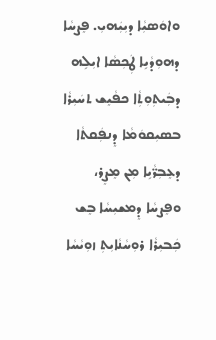ܘܐܘܿܣܝܼܵܐ ܕܝܼܝܲܗܝܼ. ܦܸܨܚܵܐ ܕܗܘܼܕܵܝܹܐ ܛܲܟܼܣܵܐ ܐܝܼܠܹܗ ܕܒܲܝܬܼܘܼܬܼܵܐ ܟܦܵܝܸܫ ܬܚܿܝܼܪܵܐ ܒܣܝܼܩܘܿܡܵܐ ܕܸܢܦܲܩܬܵܐ ܕܥܸܒܼܪ̈ܵܝܹܐ ܡܼܢ ܡܸܨܸܪ، ܘܦܸܨܚܵܐ ܕܸܡܫܝܼܚܵܐ ܒܸܫ ܟܲܒܝܼܪܵܐ ܪܘܼܚܵܢܵܐܝܼܬܼ ܙܘܼܝܵܚܵܐ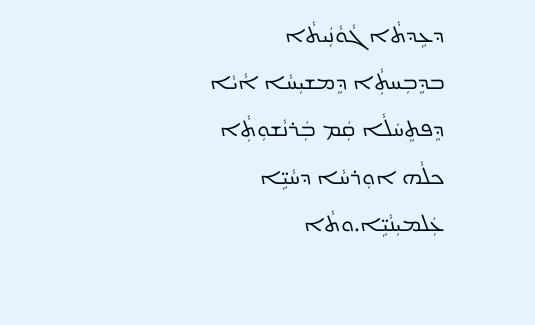ܕܥܹܕܬܵܐ ܓܵܘܵܢܲܝܬܵܐ ܒܕܸܒܼܚܬܼܵܐ ܕܸܡܫܝܼܚܵܐ ܐܵܝܵܐ ܕܸܦܬܸܚܿܠܵܐ ܩܲܡ ܒܲܪܢܵܫܘܼܬܼܵܐ ܟܠܵܗ ܐܘܼܪܚܵܐ ܕܚܵܝܹ̈ܐ ܥܲܠܡܝܼܢܵܝܹ̈ܐ.ܘܬܵܐ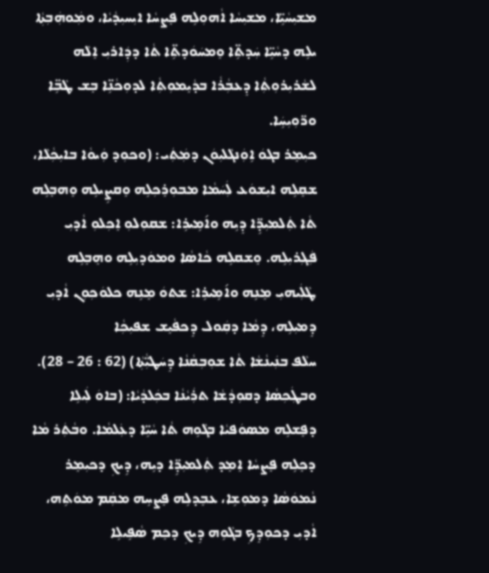ܡܫܝܼܚܵܝܹ̈ܐ، ܡܫܝܼܚܵܐ ܐܵܗܘܼܠܹܗ ܦܸܨܚܵܐ ܐܝܼܚܝܼܕܵܝܵܐ، ܘܡܲܘܗܲܒܼܬܼܵܐ ܝܠܹܗ ܕܚܵܝܹ̈ܐ ܚܲܕܬܹ̈ܐ ܘܸܡܚܿܘܿܕܬܹ̈ܐ ܬܵܐ ܕܕܲܐܪܝܼ ܐܸܠܵܗ ܠܫܵܪܝܼܪܘܼܬܼܵܐ ܕܸܥܒܼܵܪܵܐ ܒܕܵܝܸܡܘܼܬܼܵܐ ܠܕܘܼܟܵܢܹ̈ܐ ܒܸܫ ܛܵܒܹ̈ܐ ܘܪ̈ܘܼܝܼܚܹܿܐ.
ܟܝܼܡܸܪ ܒܓܘܿ ܐܹܘܲܢܓܵܠܝܼܘܿܢ ܕܡܲܬܲܝ: (ܘܟܘܼܕ ܘܲܝܘܵܐ ܒܐܝܼܟܼܵܠܵܐ، ܫܩܸܠܹܗ ܐܝܼܫܘܿܥ ܠܲܚܿܡܵܐ ܡܒܘܼܪܸܟܼܠܹܗ ܘܸܩܨܹܝܠܹܗ ܘܸܗܒܸܠܹܗ ܬܵܐ ܬܲܠܡܝܼܕܹ̈ܐ ܕܸܝܹܗ ܘܐ݇ܡܹܝܪܹܐ: ܫܩܘܼܠܘܼ ܐܸܟܼܠܘܼ ܐܵܕܝܼ ܦܲܓܼܪܝܼܠܹܗ. ܘܸܫܩܠܹܗ ܟܵܐܣܵܐ ܘܡܘܿܕܝܼܠܹܗ ܘܗܸܒܸܠܹܗ ܛܵܠܲܝܗܝܼ ܡܸܢܹܗ ܘܐ݇ܡܹܝܪܹܐ: ܫܬܘܿ ܡܸܢܹܗ ܟܠܘܿܟܼܘܼܢ ܐܵܕܝܼ ܕܸܡܝܼܠܹܗ، ܕܸܡܵܐ ܕܩܲܘܠ ܕܸܟܦܵܝܸܫ ܫܦܝܼܟܼܵܐ
ܚܠܵܦ ܒܢܲܝܢܵܫܵܐ ܬܵܐ ܫܘܼܒܼܩܵܢܵܐ ܕܸܚܿܛܝܼ̈ܵܬܼܵܐ) (62 : 26 – 28).
ܘܒܛܲܟܼܣܵܐ ܕܩܘܼܕܵܫܵܐ ܬܪܲܝܵܢܵܐ ܒܟܲܠܕܵܝܵܐ: (ܒܐܘܿ ܠܲܝܠܹܐ ܕܦܸܫܠܹܗ ܡܣܘܿܦܝܵܐ ܒܓܵܘܹܗ ܬܵܐ ܚܵܝܹ̈ܐ ܕܥܲܠܡܵܐ. ܘܒܵܬܲܪ ܡܵܐ ܕܟܸܠܹܗ ܦܸܨܚܵܐ ܐܸܡܸܕ ܬܲܠܡܝܼܕܹ̈ܐ ܕܝܹܗ، ܕܹܝܟܼ ܕܟܝܼܡܸܪ ܢܵܡܘܿܣܵܐ ܕܡܘܼܫܹܐ، ܥܒܸܕܠܹܗ ܦܸܨܚܹܗ ܡܩܲܡ ܡܘܿܬܹܗ، ܐܵܕܝܼ ܕܟܘܼܕܸܟܼ ܒܓܵܘܹܗ ܕܹܝܟܼ ܕܟܸܡ ܣܵܦܹܝܠܹܐ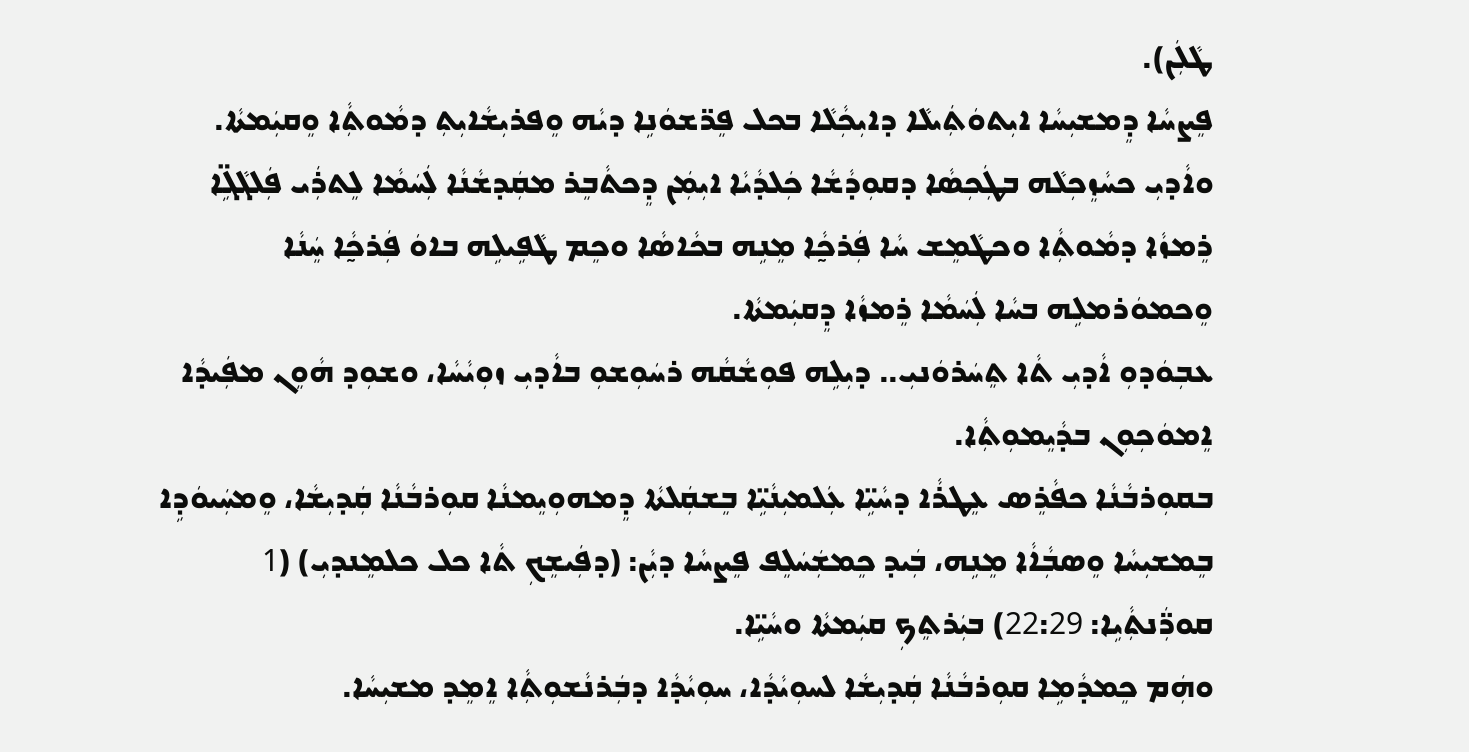ܛܵܠܲܢ).
ܦܸܨܚܵܐ ܕܸܡܫܝܼܚܵܐ ܐܝܼܬܘܿܬܲܝܠܵܐ ܕܐܝܼܟܼܵܠܵܐ ܒܟܠ ܦܸܪ̈ܫܘܿܢܹܐ ܕܝܵܗ ܘܸܦܪܝܼܫܵܐܝܼܬܼ ܕܡܵܘܬܼܵܐ ܘܸܩܝܲܡܬܵܐ. ܘܐܵܕܝܼ ܟܚܵܙܸܟܼܠܵܗ ܒܛܲܟܼܣܵܐ ܕܩܘܼܕܵܫܵܐ ܟܲܠܕܵܝܵܐ ܐܝܼܡܲܢ ܕܸܟܬܵܒܸܪ ܡܩܲܕܫܵܢܵܐ ܠܲܚܿܡܵܐ ܠܸܬܪܲܝ ܦܲܠܓܵܓܹ̈ܐ ܪܸܡܙܵܐ ܕܡܵܘܬܼܵܐ ܘܟܛܵܡܸܫ ܚܵܐ ܦܲܪܟ̰ܵܐ ܡܸܢܹܗ ܒܟܵܐܣܵܐ ܘܟܸܡ ܛܵܦܹܝܠܹܗ ܒܐܘܿ ܦܲܪܟ̰ܵܐ ܚܸܿܢܵܐ ܘܸܟܡܘܿܪܡܠܹܗ ܒܚܵܐ ܠܲܚܿܡܵܐ ܪܸܡܙܵܐ ܕܸܩܝܲܡܬܵܐ.
ܥܒܼܘܿܕܘܼ ܐܵܕܝܼ ܬܵܐ ܬܸܚܿܪܘܿܢܝܼ.. ܕܝܼܠܹܗ ܦܘܼܫܵܩܵܗ ܪܚܿܘܼܫܘܼ ܒܐܵܕܝܼ ܙܘܼܝܵܚܵܐ، ܘܫܘܼܕ ܗܵܘܸܢ ܡܦܲܝܕܵܐ ܐܸܡܘܿܟܼܘܼܢ ܒܕܵܝܸܡܘܼܬܼܵܐ.
ܒܩܘܼܪܒܵܢܵܐ ܟܦܵܪܸܣ ܥܸܛܪܵܐ ܕܚܵܝܹ̈ܐ ܥܲܠܡܝܼܢܵܝܹ̈ܐ ܒܸܫܩܲܠܬܵܐ ܕܸܡܗܘܼܝܸܡܢܵܐ ܩܘܼܪܒܵܢܵܐ ܩܲܕܝܼܫܵܐ، ܘܸܡܚܲܝܘܿܕܹܐ ܒܸܡܫܝܼܚܵܐ ܘܸܣܒܼܵܐܵܐ ܡܸܢܹܗ، ܒܲܝܕ ܟܸܡܫܲܚܿܠܸܦ ܦܸܨܚܵܐ ܕܝܼܵܢ: (ܕܦܲܝܫܸܟܼ ܬܵܐ ܟܠ ܟܠܡܸܢܕܝܼ) (1 ܩܘܪ̈ܲܢܬܼܵܝܹܐ: 22:29) ܒܝܲܪܬܸܟܼ ܩܝܲܡܬܵܐ ܘܚܵܝܹ̈ܐ.
ܘܗܲܡ ܟܸܡܕܵܡܹܐ ܩܘܼܪܒܵܢܵܐ ܩܲܕܝܼܫܵܐ ܠܚܘܼܝܵܕܵܐ، ܚܘܼܝܵܕܵܐ ܕܒܲܪܢܵܫܘܼܬܼܵܐ ܐܸܡܸܕ ܡܫܝܼܚܵܐ.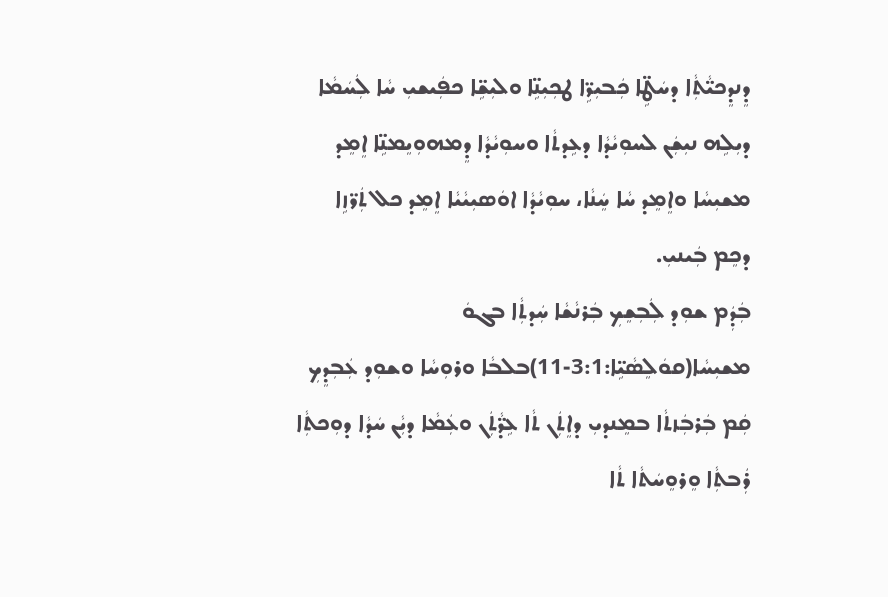ܕܸܢܕܸܟܝ̈ܵܬܼܵܐ ܕܚܿܛܹ̈ܐ ܟܲܒܝܼܪܹ̈ܐ ܛܟܼܝܼܢܹ̈ܐ ܘܠܝܼܫܹ̈ܐ ܟܦܲܝܫܝܼ ܚܵܐ ܠܲܚܿܡܵܐ ܕܝܼܠܹܗ ܢܝܼܫܲܢ ܠܚܘܼܝܵܕܵܐ ܕܥܹܕܬܵܐ ܘܚܘܼܝܵܕܵܐ ܕܸܡܗܘܼܝܸܡܢܹ̈ܐ ܐܸܡܸܕ ܡܫܝܼܚܵܐ ܘܐܸܡܸܕ ܚܵܐ ܚܸܿܢܵܐ، ܚܘܼܝܵܕܵܐ ܐܘܿܣܝܼܝܵܝܵܐ ܐܸܡܸܕ ܟܠ ܬܲܪ̈ܙܹܐ ܕܟܸܡ ܒܲܝܢܝܼ.
ܒܲܕܲܡ ܫܘܼܕ ܠܲܒܼܫܸܟܼ ܒܲܪܢܵܫܵܐ ܚܲܕܬܼܵܐ ܒܓܘܿ ܡܫܝܼܚܵܐ(ܩܘܿܠܸܣܵܝܹ̈ܐ:3:1-11)ܒܠܒܵܐ ܘܪܘܼܚܵܐ ܘܫܘܼܕ ܥܲܒܼܕܸܟܼ ܩܲܡ ܒܲܪܒܲܙܬܵܐ ܒܡܸܢܕܝܼ ܕܐܸܬܲܢ ܬܵܐ ܥܹܕ̈ܵܬܲܢ ܘܥܲܡܵܐ ܕܝܼܵܢ ܚܿܕܵܐ ܕܘܼܟܬܼܵܐ ܪܲܒܬܼܵܐ ܘܸܪܘܸܚܿܬܵܐ ܬܵܐ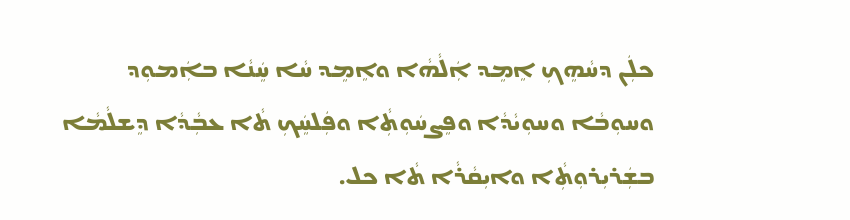ܟܠܲܢ ܕܚܵܗܸܟܼ ܐܸܡܸܕ ܐܲܠܵܗܵܐ ܘܐܸܡܸܕ ܚܵܐ ܚܸܿܢܵܐ ܒܐܲܡܘܼܕ ܘܚܘܼܒܵܐ ܘܚܘܼܝܵܕܵܐ ܘܦܸܨܚܿܘܼܬܼܵܐ ܘܦܲܠܚܸܿܟܼ ܬܵܐ ܥܒܼܵܕܵܐ ܕܸܫܠܵܡܵܐ ܒܫܲܪܝܼܪܘܼܬܼܵܐ ܘܐܝܼܩܵܪܵܐ ܬܵܐ ܟܠ.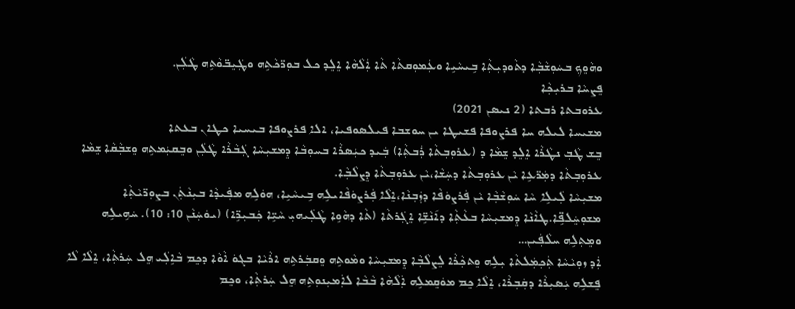ܘܗܵܘܸܟܼ ܒܚܿܘܼܫܵܒܼܵܐ ܕܬܵܘܕܝܼܬܼܵܐ ܒܹܝܚܵܝܹܐ ܘܥܲܡܘܼܩܬܵܐ ܬܵܐ ܐܲܠܵܗܵܐ ܐܸܠܸܕ ܟܠ ܒܘܼܪ̈ܟܵܬܹܗ ܘܛܲܝܸܒ̈ܘܵܬܹܗ ܛܵܠܲܢ.
ܦܸܨܚܵܐ ܒܪܝܼܟܼܵܐ
ܥܪܘܒܬܐ ܪܒܬܐ (2 ܢܝܣܢ 2021)
ܡܫܝܚܐ ܠܝܠܗ ܚܐ ܦܪܨܘܦܐ ܦܫܝܛܐ ܝܢ ܚܘܫܒܐ ܦܝܠܣܘܦܝܐ، ܐܠܐ ܦܪܨܘܦܐ ܒܝܚܝܐ ܟܛܐܢ ܒܥܬܐ
ܒܸܫ ܛܵܒܼ ܢܛܵܪܵܐ ܐܸܠܸܕ ܫܸܡܵܐ ܕ (ܥܪܘܼܒܼܬܵܐ ܪܲܒܬܼܵܐ) ܒܲܝܕ ܟܝܲܣܪܵܐ ܒܚܘܼܒܵܐ ܕܸܡܫܝܼܚܵܐ ܓܲܒܵܪܵܐ ܛܵܠܲܢ ܘܒܸܩܝܲܡܬܹܗ ܘܸܫܒܼܵܩܵܐ ܫܸܡܵܐ ܥܪܘܼܒܼܬܵܐ ܕܡܲܪ̈ܥܹܐ ܝܵܢ ܥܪܘܼܒܼܬܵܐ ܕܚܲܫܵܐ،ܝܵܢ ܥܪܘܼܒܼܬܵܐ ܕܸܨܠܵܒܼܵܐ.
ܡܫܝܼܚܵܐ ܠܲܝܠܹܐ ܚܵܐ ܚܿܘܼܫܵܒܼܵܐ ܝܵܢ ܦܲܪܨܘܿܦܵܐ ܕܙܲܒܼܢܵܐ،ܐܸܠܵܐ ܦܲܪܨܘܿܦܵܐܝܠܹܗ ܒܹܝܚܵܝܹܐ، ܗܘܿܠܹܗ ܡܦܲܝܕܵܐ ܒܝܼܢܵܬܲܢ ܒܨܘܼܪ̈ܝܵܬܼܵܐ ܡܫܘܼܚܸܿܠܦܹ̈ܐ.ܛܐܵܢܵܐ ܕܸܡܫܝܼܚܵܐ ܒܥܵܬܼܵܐ ܕܐ݇ܢܵܫܹ̈ܐ ܐܸܓܲܪܬܵܐ (ܬܵܐ ܕܗܵܘܹܐ ܛܵܠܲܝܗܝܼ ܚܵܝܹ̈ܐ ܟܲܒܝܼܪܹ̈ܐ) (ܝܘܿܚܲܢܵܢ 10: 10). ܚܿܗܹܝܠܹܗ ܘܡܸܬܼܠܹܗ ܚܠܵܦܲܝܢ…
ܐܲܕ ܙܘܼܝܵܚܵܐ ܬܲܟܼܡܲܠܬܵܐ ܝܼܠܹܗ ܘܸܬܟܼܵܪܵܐ ܠܸܨܠܵܒܼܵܐ ܕܸܡܫܝܼܚܵܐ ܘܡܵܘܬܹܗ ܘܸܩܒܲܪܬܹܗ ܐܪܵܝܵܐ ܒܓܘܿ ܐܵܘܵܐ ܕܟܸܡ ܒܵܐܹܠܲܝ ܗܸܠ ܚܲܪܬܼܵܐ، ܐܸܠܵܐ ܠܵܐ ܦܸܫܠܹܗ ܝܲܣܝܼܪܵܐ ܕܩܲܒܼܪܵܐ، ܐܸܠܵܐ ܟܸܡ ܡܘܿܩܸܡܠܹܗ ܐܲܠܵܗܵܐ ܒܵܒܵܐ ܠܐܲܡܝܼܢܘܼܬܹܗ ܗܸܠ ܚܲܪܬܼܵܐ، ܘܟܸܡ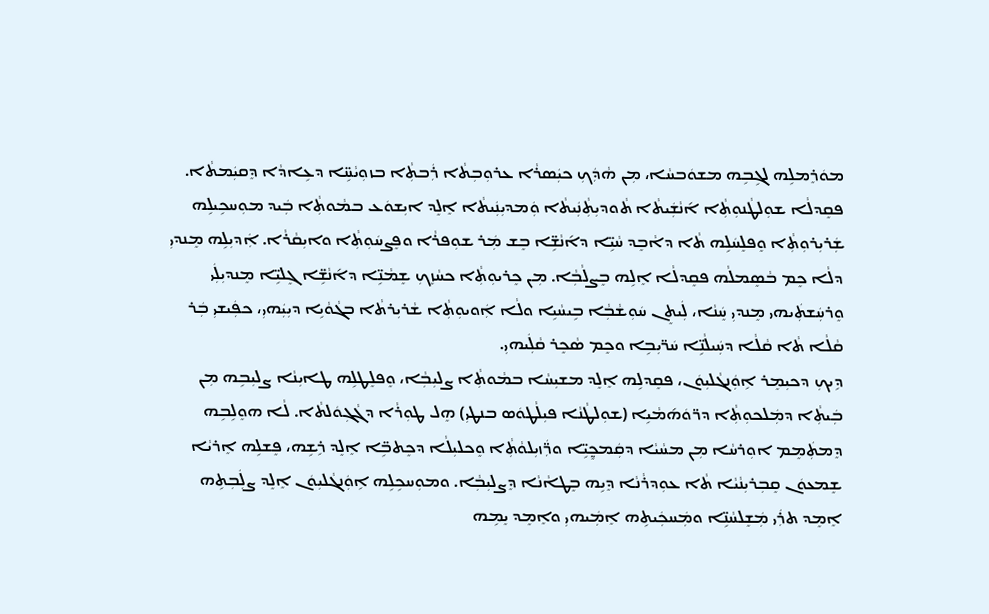ܡܘܿܪܸܡܠܹܗ ܠܓܹܒܹܗ ܡܫܘܿܒܚܵܐ، ܡܼܢ ܗܵܕܲܟܼ ܟܝܲܣܪܵܐ ܥܪܘܼܒܼܬܵܐ ܪܲܒܬܼܵܐ ܒܙܘܼܝܵܚܹ̈ܐ ܕܥܹܐܕܵܐ ܕܸܩܝܲܡܬܵܐ.
ܦܩܸܕܠܵܐ ܫܘܼܠܛܵܢܘܼܬܼܵܐ ܐ݇ܢܵܫܲܝܬܵܐ ܬܵܘܕܝܼܬܼܵܢܲܝܬܵܐ ܘܲܡܕܝܼܢܲܝܬܵܐ ܐܸܠܸܕ ܐܝܼܫܘܿܥ ܒܡܵܘܬܼܵܐ ܒܲܝܕ ܡܘܼܚܟܹܝܠܹܗ ܫܲܪܝܼܪܘܼܬܼܵܐ ܘܸܦܠܸܚܿܠܹܗ ܬܵܐ ܕܐܵܒܸܕ ܚܵܝܹ̈ܐ ܕܐ݇ܢܵܫܹ̈ܐ ܒܸܫ ܡܲܪ ܫܘܼܦܪܵܐ ܘܦܸܨܚܿܘܼܬܼܵܐ ܘܐܝܼܩܵܪܵܐ. ܐܲܕܝܼܠܹܗ ܡܸܢܕܝܼ ܕܠܵܐ ܟܸܡ ܒܵܣܸܡܠܵܗ ܦܩܸܕܠܵܐ ܐܸܠܹܗ ܒܸܨܠܵܒܼܵܐ. ܡܼܢ ܟܸܪܝܘܼܬܼܵܐ ܟܚܵܙܸܟܼ ܫܸܡܵܢܹ̈ܐ ܕܐ݇ܢܵܫܹ̈ܐ ܓܸܠܝܹ̈ܐ ܡܸܢܕܝܼܠܲܝ ܘܸܪܚܲܫܬܲܝܗܝ ܡܸܢܕܝܼ ܚܸܿܢܵܐ، ܠܲܝܬܸܢ ܚܿܘܼܫܵܒܼܵܐ ܒܹܝܚܵܝܹܐ ܘܠܵܐ ܐܲܘܝܘܼܬܼܵܐ ܫܵܪܝܼܪܬܵܐ ܒܓܵܘܵܝܹܐ ܕܝܼܝܲܗܝܼ، ܟܦܲܝܫܝܼ ܒܲܪ ܩܵܠܵܐ ܬܵܐ ܩܵܠܵܐ ܕܚܲܝܠܵܢܹ̈ܐ ܚܿܪ̈ܝܼܒܹܐ ܘܟܸܡ ܣܵܟܸܪ ܩܵܠܲܝܗܝܼ.
ܕܹܝܟܼ ܕܟܝܼܡܸܪ ܐܹܘܲܢܓܵܠܝܼܘܿܢ، ܦܩܸܕܠܹܗ ܐܸܠܸܕ ܡܫܝܼܚܵܐ ܒܡܵܘܬܼܵܐ ܨܠܝܼܒܼܵܐ، ܘܸܦܠܸܛܠܹܗ ܛܐܝܼܢܵܐ ܨܠܝܼܒܹܗ ܡܼܢ ܒܲܝܬܼܵܐ ܕܡܲܠܟܘܼܬܼܵܐ ܕܪ̈ܘܿܗ݇ܡܵܝܹܐ (ܫܘܼܠܛܵܢܵܐ ܦܝܼܠܵܛܘܿܣ ܒܢܛܝܼ) ܗܸܠ ܛܘܼܪܵܐ ܕܓܵܓܼܘܿܠܬܵܐ. ܠܵܐ ܗܘܸܠܹܒܹܗ ܕܸܡܬܲܡܸܡ ܐܘܼܪܚܵܐ ܡܼܢ ܡܚܵܝܵܐ ܕܩܲܡܟ̰ܸܝܹ̈ܐ ܘܪ̈ܲܙܝܼܠܘܵܬܼܵܐ ܘܸܟܠܝܼܠܵܐ ܕܟܸܬܒܹ̈ܐ ܐܸܠܸܕ ܪܹܫܹܗ، ܦܸܫܠܹܗ ܐܸܪܝܵܐ ܫܸܡܥܘܿܢ ܩܸܒܼܪܝܼܢܵܝܵܐ ܬܵܐ ܥܘܼܕܪܵܢܵܐ ܕܸܝܹܗ ܒܸܛܐܵܢܵܐ ܕܸܨܠܝܼܒܼܵܐ. ܘܡܘܼܚܟܹܠܹܗ ܐܹܘܲܢܓܵܠܝܼܘܿܢ ܐܸܠܸܕ ܨܠܲܒܼܬܹܗ ܐܸܡܸܕ ܬܪܲܝ ܡܲܫܸܠܚܵܢܹ̈ܐ ܘܡܲܚܟܲܝܬܹܗ ܐܸܡܲܝܗܝܼ ܘܐܸܡܸܕ ܝܸܡܹܗ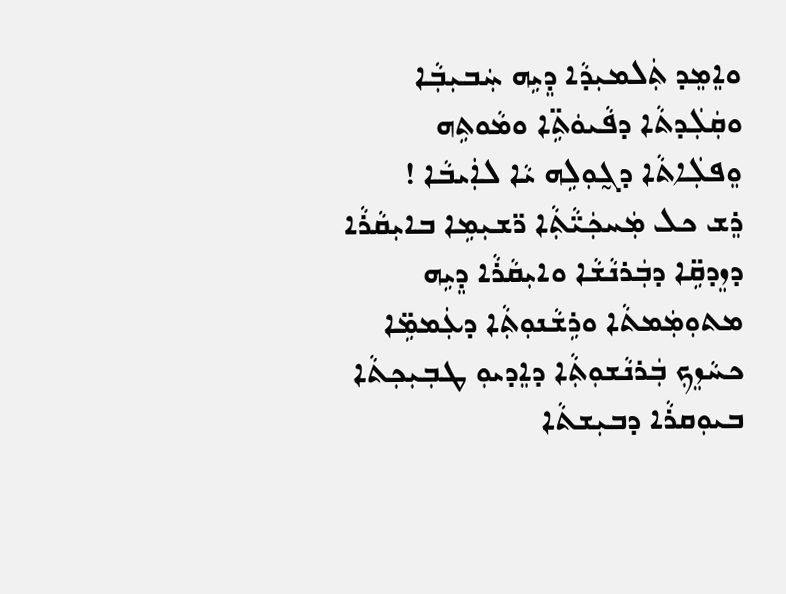ܘܐܸܡܸܕ ܬܲܠܡܝܼܕܵܐ ܕܸܝܹܗ ܚܲܒܝܼܒܼܵܐ ܘܩܲܠܲܕܬܵܐ ܕܦܵܝܘܿܬܹ̈ܐ ܘܡܵܘܬܹܗ ܘܸܦܠܲܐܬܵܐ ܕܓ̰ܘܼܠܹܗ ܝܵܐ ܠܐܲܝܒܵܐ !
ܪܸܫ ܟܠ ܡܲܚܟܲܝ̈ܵܬܼܵܐ ܪ̈ܫܝܼܡܹܐ ܒܐܝܼܩܵܪܵܐ ܕܙܸܕܩܹ̈ܐ ܕܒܲܪܢܵܫܵܐ ܘܐܝܼܩܵܪܵܐ ܕܸܝܹܗ ܡܬܘܼܡܲܡܬܵܐ ܘܪܹܫܵܢܘܼܬܼܵܐ ܕܥܲܡܡܹ̈ܐ ܟܚܵܙܸܟܼ ܒܲܪܢܵܫܘܼܬܼܵܐ ܕܐܸܕܝܘܼ ܛܒܼܝܼܟܼܬܵܐ ܒܝܘܼܩܪܵܐ ܕܒܝܼܫܬܵܐ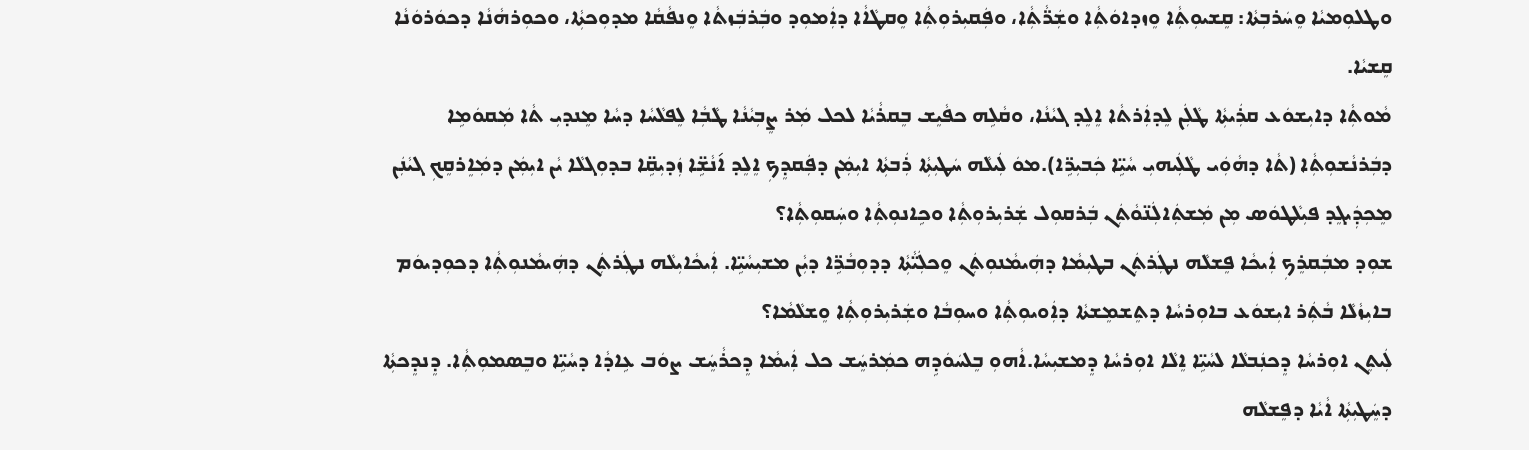ܘܛܠܘܼܡܝܵܐ ܘܸܚܿܪܒܼܬܵܐ: ܩܸܫܝܘܼܬܼܵܐ ܘܸܙܕܐܘܿܬܼܵܐ ܘܫܲܪ̈ܵܬܼܵܐ، ܘܦܲܩܝܼܪܘܼܬܼܵܐ ܘܸܩܛܵܐܵܐ ܕܐܲܡܘܼܕ ܘܒܲܪܒܲܙܬܵܐ ܘܸܢܦܵܩܵܐ ܡܕܘܼܟܬܼܵܐ، ܘܟܘܼܪܗܵܢܵܐ ܕܟܘܿܪܘܿܢܵܐ ܩܸܫܝܵܐ.
ܡܵܘܬܼܵܐ ܕܐܝܼܫܘܿܥ ܩܪܲܝܬܼܵܐ ܛܵܠܲܢ ܠܸܕܐܲܪܬܵܐ ܐܸܠܸܕ ܓܝܵܢܵܐ، ܘܩܵܠܹܗ ܟܦܵܝܸܫ ܒܸܩܪܵܝܵܐ ܠܟܠ ܡܲܪ ܨܸܒܼܝܵܢܵܐ ܛܵܒܼܵܐ ܠܸܦܠܵܚܵܐ ܕܚܵܐ ܡܸܢܕܝܼ ܬܵܐ ܡܲܩܘܿܡܹܐ ܕܒܲܪܢܵܫܘܼܬܼܵܐ (ܬܵܐ ܕܗܵܘܲܝ ܛܵܠܲܝܗܝܼ ܚܵܝܹ̈ܐ ܟܲܒܝܼܪܹ̈ܐ).ܡܘܿ ܠܲܝܠܵܗ ܚܿܛܝܼܬܼܵܐ ܪܲܒܬܼܵܐ ܐܝܼܡܲܢ ܕܦܲܩܕܸܟܼ ܐܸܠܸܕ ܐ݇ܢܵܫܹ̈ܐ ܙܲܕܝܼܩܹ̈ܐ ܒܕܘܼܓܠܵܐ ܝܵܢ ܐܝܼܡܲܢ ܕܡܲܐܸܪܩܸܟܼ ܓܝܵܢܲܢ ܡܸܟܼܕܲܝܓܸܕ ܦܝܼܠܵܛܘܿܣ ܡܼܢ ܡܲܫܬܲܐܠܲܢ̈ܘܵܬܲܢ ܒܲܪܩܘܼܠ ܫܲܪܝܼܪܘܼܬܼܵܐ ܘܟܹܐܢܘܼܬܼܵܐ ܘܚܲܩܘܼܬܼܵܐ؟
ܫܘܼܕ ܡܒܲܩܪܸܟܼ ܐܲܝܟܵܐ ܦܸܫܠܵܗ ܢܛܲܪܬܲܢ ܒܛܝܼܡܵܐ ܕܗܲܝܡܵܢܘܼܬܲܢ ܘܸܟܠܲܝ̈ܵܬܼܵܐ ܕܕܘܼܒܵܪܹ̈ܐ ܕܝܼܵܢ ܡܫܝܼܚܵܝܹ̈ܐ. ܐܲܝܟܵܐܝܼܠܵܗ ܢܛܲܪܬܲܢ ܕܗܲܝܡܵܢܘܼܬܼܵܐ ܕܟܘܼܕܝܘܿܡ ܒܐܝܼܙܵܠܵܐ ܒܵܬܲܪ ܐܝܼܫܘܿܥ ܒܐܘܼܪܚܵܐ ܕܬܸܫܡܸܫܬܵܐ ܕܐܲܘܝܘܼܬܼܵܐ ܘܚܘܼܒܵܐ ܘܫܲܪܝܼܪܘܼܬܼܵܐ ܘܸܫܠܵܡܵܐ؟
ܠܲܝܬܸܢ ܐܘܼܪܚܵܐ ܕܸܟܢܲܒܠܵܐ ܠܚܵܝܹ̈ܐ ܐܸܠܵܐ ܐܘܼܪܚܵܐ ܕܸܡܫܝܼܚܵܐ.ܐܵܗܘܼ ܒܸܠܚܿܘܿܕܹܗ ܟܡܲܪܚܸܿܫ ܟܠ ܐܲܝܡܵܐ ܕܸܟܪܵܚܸܿܫ ܨܘܿܒ ܥܹܐܕܵܐ ܕܚܵܝܹ̈ܐ ܘܒܸܣܡܘܼܬܼܵܐ. ܕܸܢܕܸܟܬܼܵܐ ܕܚܸܿܛܝܼܬܼܵܐ ܐܵܝܵܐ ܕܦܸܫܠܵܗ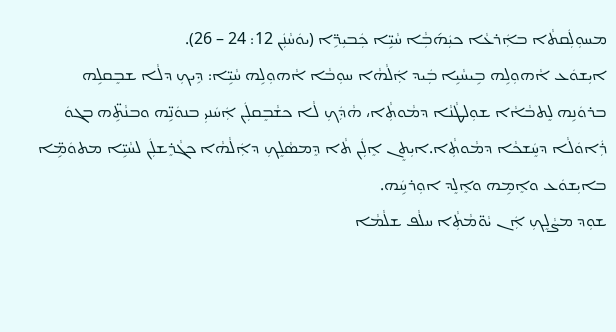ܡܚܘܼܠܲܩܬܵܐ ܒܐܲܪܥܵܐ ܟܝܲܗ݇ܒܼܵܐ ܚܵܝܹ̈ܐ ܟܲܒܝܼܪܹ̈ܐ (ܝܘܿܚܵܢܲܢ 12: 24 – 26).
ܐܝܼܫܘܿܥ ܐܵܗܘܼܠܹܗ ܒܹܝܚܵܝܹܐ ܒܲܝܕ ܐܲܠܵܗܵܐ ܚܘܼܒܵܐ ܐܵܗܘܼܠܹܗ ܚܵܝܹ̈ܐ: ܕܹܝܟܼ ܕܠܵܐ ܫܒܸܩܠܹܗ ܒܪܘܿܢܹܗ ܠܸܬܒܵܐܵܐ ܫܘܼܠܛܵܢܵܐ ܕܡܵܘܬܼܵܐ، ܗܵܕܲܟܼ ܠܵܐ ܟܫܵܒܸܩܠܲܢ ܐܲܚܿܢܝܼ ܒܢܘܿܢܹ̈ܗ ܘܒܢܵܬܹ̈ܗ ܒܓܘܿ ܪܲܐܘܿܠܵܐ ܕܚܸܿܫܟܵܐ ܕܡܵܘܬܼܵܐ.ܐܝܼܬܸܢ ܐܸܠܲܢ ܬܵܐ ܕܸܡܣܵܠܸܟܼ ܕܐܲܠܵܗܵܐ ܟܓܵܪܸܫܠܲܢ ܠܚܵܝܹ̈ܐ ܡܬܘܿܡܹ̈ܐ ܒܐܝܼܫܘܿܥ ܘܐܸܡܹܗ ܘܐܸܠܸܕ ܐܘܼܪܚܹܿܗ.
ܫܘܼܕ ܡܨܵܠܸܟܼ ܐܲܢ ܝܵܘ̈ܡܵܬܼܵܐ ܚܠܵܦ ܫܠܵܡܵܐ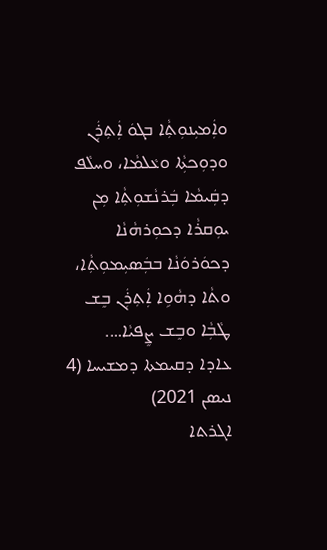ܘܐܲܡܝܼܢܘܼܬܼܵܐ ܒܓܘܿ ܐܲܬܼܪܲܢ ܘܕܘܼܟܬܼܵܐ ܘܥܵܠܡܵܐ، ܘܚܠܵܦ ܕܩܲܝܡܵܐ ܒܲܪܢܵܫܘܼܬܼܵܐ ܡܼܢ ܝܘܼܩܪܵܐ ܕܟܘܼܪܗܵܢܵܐ ܕܟܘܿܪܘܿܢܵܐ ܒܒܲܣܝܼܡܘܼܬܼܵܐ، ܘܬܵܐ ܕܗܵܘܹܐ ܐܲܬܼܪܲܢ ܒܸܫ ܛܵܒܼܵܐ ܘܒܸܫ ܨܸܦܝܵܐ….
ܥܐܕܐ ܕܩܝܡܬܐ ܕܡܫܝܚܐ (4 ܢܝܣܢ 2021)
ܐܓܪܬܐ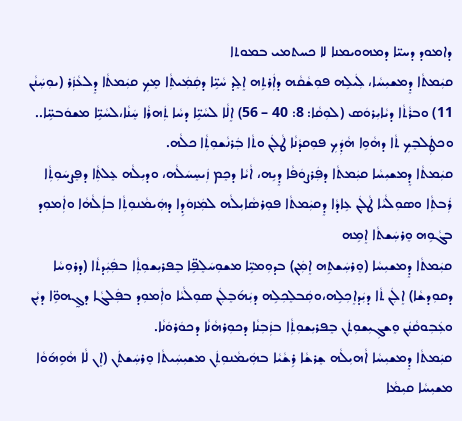ܕܐܡܘܕ ܕܚܝ̈ܐ ܕܡܗܘܝܡܢܐ ܠܐ ܟܚܬܡܝ ܒܡܘܬܐ
ܩܝܲܡܬܵܐ ܕܸܡܫܝܼܚܵܐ، ܠܲܝܠܹܗ ܦܘܼܫܵܩܵܗ ܕܐܲܪܬܹܗ ܐܸܠܸܕ ܚܵܝܹ̈ܐ ܕܩܲܡܲܝܬܼܵܐ ܡܸܟܼ ܩܝܲܡܬܵܐ ܕܸܠܥܵܙܲܪ (ܝܘܼܚܲܢܵܢ 11) ܘܒܪܵܬܵܐ ܕܝܵܐܝܼܪܘܿܣ (ܠܘܼܩܵܐ: 8: 40 – 56) ܐܸܠܵܐ ܠܚܵܝܹ̈ܐ ܕܚܵܐ ܬܲܗܪܵܐ ܚܸܿܢܵܐ،ܠܚܵܝܹ̈ܐ ܡܫܘܿܒܚܹ̈ܐ.. ܘܟܛܲܠܒܸܟܼ ܬܵܐ ܕܗܵܘܹܐ ܗܵܕܲܟܼ ܦܘܼܩܕܵܢܵܐ ܛܵܠܲܢ ܘܬܵܐ ܒܲܪܢܵܫܘܼܬܼܵܐ ܟܠܵܗ.
ܩܝܲܡܬܵܐ ܕܸܡܫܝܼܚܵܐ ܩܝܲܡܬܵܐ ܕܦܲܪܨܘܿܦܵܐ ܕܸܝܹܗ، ܐܵܝܵܐ ܕܟܸܡ ܙܲܝܚܸܚܿܠܵܗ، ܘܕܝܼܠܵܗ ܥܸܠܬܼܵܐ ܕܦܸܨܚܿܘܼܬܼܵܐ ܪܲܒܬܼܵܐ ܘܣܘܼܠܵܝܵܐ ܛܵܠܲܢ ܥܹܐܕܵܐ ܕܸܩܝܲܡܬܵܐ ܦܘܼܪܣܵܐܝܼܠܵܗ ܠܡܲܙܘܿܕܹܐ ܕܗܲܝܡܵܢܘܼܬܼܵܐ ܒܐܲܠܵܗܵܐ ܘܐܲܡܘܼܕ ܒܓܵܘܹܗ ܘܸܪܚܲܫܬܵܐ ܐܸܡܹܗ
ܩܝܲܡܬܵܐ ܕܸܡܫܝܼܚܵܐ (ܘܸܪܚܲܫܬܹܗ ܐܸܡܲܢ) ܒܕܘܼܡܝܹ̈ܐ ܡܫܘܼܚܿܠܸܦܹ̈ܐ ܒܸܦܪܝܼܫܘܼܬܼܵܐ ܒܦܲܝܲܕܬܵܐ (ܕܪܘܼܚܵܐ ܕܩܘܼܕܫܵܐ) ܐܸܠܲܢ ܬܵܐ ܕܝܲܕܐܸܟܼܠܹܗ،ܘܩܲܒܠܸܟܼܠܹܗ ܕܝܲܗ݇ܒܸܠܲܢ ܣܘܼܠܵܝܵܐ ܘܐܲܡܘܼܕ ܒܦܲܠܓܵܐ ܕܓ̰ܗܘܹ̈ܐ ܕܝܼܵܢ ܘܥܲܒܼܘܩܵܢܲܢ ܘܸܫܓܼܝܼܫܘܼܬܲܢ ܒܸܦܪܝܼܫܘܼܬܼܵܐ ܒܙܲܒܼܢܵܐ ܕܟܘܼܪܗܵܢܵܐ ܕܟܘܿܪܘܿܢܵܐ.
ܩܝܲܡܬܵܐ ܕܸܡܫܝܼܚܵܐ ܐܵܗܝܼܠܵܗ ܫܸܪܫܵܐ ܪܹܫܵܝܵܐ ܒܗܲܝܡܵܢܘܼܬܲܢ ܡܫܝܼܚܲܝܬܵܐ ܘܸܪܚܲܫܬܲܢ (ܐܸܢ ܠܵܐ ܗܵܘܹܗ݇ܘܵܐ ܡܫܝܼܚܵܐ ܩܝܼܡܵܐ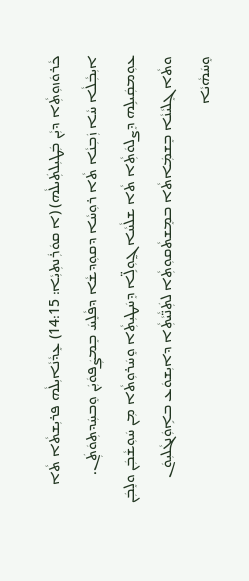ܟܵܪܘܿܙܘܼܬܼܵܐ ܕܝܼܵܢ ܒܲܛܝܼܠܬܲܝܠܵܗ) (ܐ ܩܘܿܪܲܢܬܼܝܼܵܐ: 14:15) ܥܸܕܵܢܵܐܝܼܠܵܗ ܦܪܝܼܫܬܵܐ ܬܵܐ ܐܝܼܒܼܵܠܵܐ ܚܵܐ ܙܲܒܼܢܵܐ ܬܵܐ ܪܘܼܚܵܐ ܕܩܘܼܕܫܵܐ ܕܦܵܠܸܚܿ ܒܸܡܨܲܦܘܿܝܲܢ ܘܸܒܚܲܕܬܼܘܿܬܲܢ.
ܥܘܼܡܩܲܝܠܹܗ ܕܸܨܠܘܿܬܼܵܐ ܬܵܐ ܫܠܵܚܵܐ ܓ̰ܘܼܠܹ̈ܐ ܕܸܚܿܛܝܼܬܼܵܐ ܘܸܚܿܪܘܼܬܵܐ ܡܼܢ ܚܿܘܼܫܵܒܲܢ ܘܠܸܒܲܢ ܘܬܵܐ ܓܸܠܝܵܢܵܐ ܒܸܫܡܲܐܬܵܐ ܒܡܸܫܬܵܩܘܼܬܼܵܐ ܠܬܲܢ̈ܵܝܵܬܼܵܐ ܕܐܝܼܫܘܿܥ ܒܐܹܘܲܢܓܵܠܝܼܘܿܢ ܘܸܚܿܗܵܝܵܐ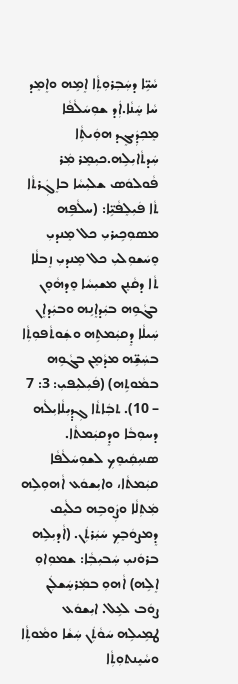ܚܵܝܹ̈ܐ ܕܚܲܒܼܪܘܼܬܼܵܐ ܐܸܡܹܗ ܘܐܸܡܸܕ ܚܵܐ ܚܸܿܢܵܐ.ܐܲܕ ܫܘܼܚܿܠܵܦܵܐ ܡܸܟܼܕܲܝܓܸܕ ܗܘܲܝܬܼܵܐ ܚܲܕܬܵܐܝܼܠܹܗ.ܟܝܼܡܸܪ ܡܲܪ ܦܵܘܠܘܿܣ ܫܠܝܼܚܵܐ ܒܐܸܓܲܪܬܵܐ ܬܵܐ ܦܿܝܼܠܸܦܵܝܹ̈ܐ: (ܚܠܵܦܹܗ ܡܣܘܼܟܹܝܪܝܼ ܟܠ ܡܸܢܕܝܼ ܘܸܚܿܫܘܼܠܝܼ ܟܠ ܡܸܢܕܝܼ ܙܸܒܠܵܐ ܬܵܐ ܕܩܵܢܸܢ ܡܫܝܼܚܵܐ ܘܸܕܗܵܘܸܢ ܒܓܵܘܹܗ ܒܝܲܕܐܸܢܹܗ ܘܒܝܲܕܐܸܢ ܚܲܝܠܵܐ ܕܸܩܝܲܡܬܹܗ ܘܫܲܘܬܵܦܘܼܬܼܵܐ ܒܚܲܫܹ̈ܗ ܡܕܵܡܸܢ ܒܓܵܘܹܗ ܒܡܵܘܬܹܗ) (ܦܿܝܼܠܝܼܦܝܼ: 3: 7 – 10). ܬܒܲܐܬܵܐ ܓܼܕ̣ܝܼܠܵܐܝܼܠܵܗ ܕܚܘܼܒܵܐ ܘܕܸܩܝܲܡܬܵܐ.
ܣܢܝܼܩܲܝܘܸܟܼ ܠܫܘܼܚܿܠܵܦܵܐ ܩܝܲܡܬܵܐ، ܘܐܝܼܫܘܿܥ ܐܵܗܘܼܠܹܗ ܡܲܬܼܠܵܐ ܘܨܲܘܒܹܗ ܟܠܵܝܸܩ ܕܸܡܨܘܿܒܸܟܼ ܚܿܝܲܪܬܲܢ. (ܐܵܕܝܼܠܹܗ ܒܪܘܿܢܝܼ ܚܲܒܝܼܒܼܵܐ: ܫܡܘܼܐܘܼ ܐܸܠܹܗ) ܐܵܗܘܼ ܒܡܲܪܚܸܿܫܠܲܢ
ܨܘܿܒ ܠܥܹܠ. ܐܝܼܫܘܿܥ ܛܡܹܝܠܹܗ ܚܿܘܵܬܲܢ ܚܲܫܵܐ ܘܡܵܘܬܼܵܐ ܘܚܵܝܸܢܬܘܼܬܼܵܐ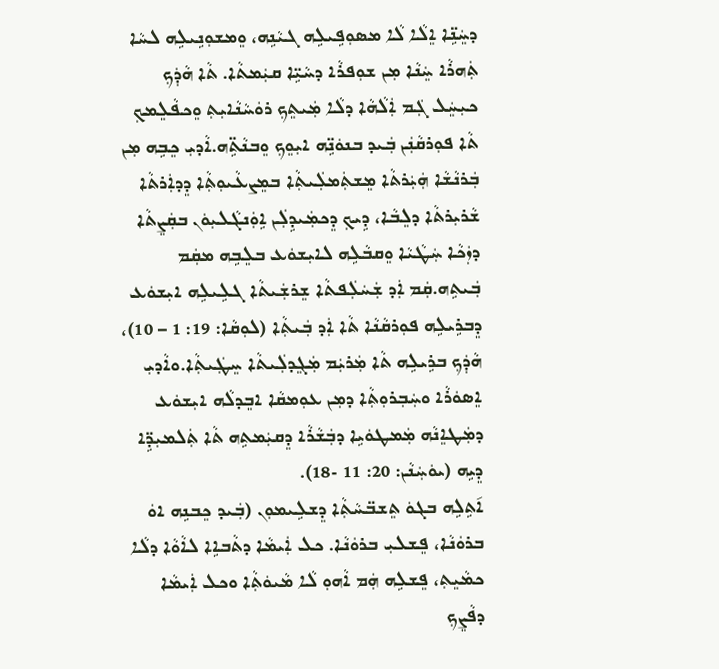ܕܚܸܿܢܹ̈ܐ ܐܸܠܵܐ ܠܵܐ ܡܣܘܼܦܹܝܠܹܗ ܓܝܵܢܹܗ، ܘܸܡܫܘܼܢܹܝܠܹܗ ܠܚܵܐ ܬܲܗܪܵܐ ܚܸܿܢܵܐ ܡܼܢ ܫܘܼܦܪܵܐ ܕܚܵܝܹ̈ܐ ܩܝܲܡܬܵܐ. ܬܵܐ ܗܵܕܲܟܼ ܟܝܼܚܸܿܠ ܓܲܡ ܐܲܠܵܗܵܐ ܕܠܵܐ ܡܲܝܬܸܟܼ ܪܘܿܚܵܢܵܐܝܼܬܼ ܘܸܟܦܵܠܸܡܟܼ ܬܵܐ ܦܘܼܪܩܵܢܲܢ ܒܲܝܕ ܒܢܘܿܢܹ̈ܗ ܐܝܼܘܸܟܼ ܘܸܒܢܵܬܹ̈ܗ.ܐܵܕܝܼ ܟܸܒܹܗ ܡܼܢ ܒܲܪܢܵܫܵܐ ܗܲܝܲܪܬܵܐ ܡܸܫܬܲܡܠܲܝܬܼܵܐ ܒܡܸܨܥܵܝܘܼܬܼܵܐ ܕܸܕܐܲܪܬܵܐ ܫܵܪܝܼܪܬܵܐ ܕܠܸܒܵܐ، ܕܹܝܟܼ ܕܸܟܡܲܝܕܹܠܲܢ ܐܹܘܲܢܓܵܠܝܼܘܿܢ ܒܩܲܨܸܬܵܐ ܕܙܲܟܵܐ ܚܲܛܵܝܵܐ ܘܸܩܒܵܠܹܗ ܠܐܝܼܫܘܿܥ ܒܠܸܒܹܗ ܡܩܲܡ ܒܲܝܬܹܗ.ܩܲܡ ܐܲܕ ܫܲܚܿܠܲܦܬܵܐ ܫܸܪܫܲܝܬܵܐ ܓܠܹܝܠܹܗ ܐܝܼܫܘܿܥ ܕܸܒܪܹܝܠܹܗ ܦܘܼܪܩܵܢܵܐ ܬܵܐ ܐܲܕ ܒܲܝܬܼܵܐ (ܠܘܼܩܵܐ: 19: 1 – 10)، ܗܵܕܲܟܼ ܒܪܹܝܠܹܗ ܬܵܐ ܡܲܪܝܲܡ ܡܲܓܸܕܠܲܝܬܵܐ ܚܸܛܲܝܬܼܵܐ.ܘܐܵܕܝܼ ܐܸܣܘܿܪܵܐ ܘܚܲܒܼܪܘܼܬܼܵܐ ܕܡܼܢ ܥܘܼܡܩܵܐ ܐܒܸܕܠܵܗ ܐܝܼܫܘܿܥ ܕܡܲܛܐܸܢܵܗ ܡܲܡܛܘܿܝܹܐ ܕܒܲܫܵܪܵܐ ܕܸܩܝܲܡܬܹܗ ܬܵܐ ܬܲܠܡܝܼܕܹ̈ܐ ܕܸܝܹܗ (ܝܘܿܚܲܢܵܢ: 20: 11 -18).
ܐ݇ܬܹܠܹܗ ܒܓܘܿ ܬܸܫܒ̈ܚܵܬܼܵܐ ܕܸܫܠܹܝܡܘܼܢ (ܒܲܝܕ ܟܸܒܢܹܗ ܐܘܿ ܒܪܘܿܢܵܐ، ܦܸܫܠܝܼ ܒܪܘܿܢܵܐ. ܟܠ ܐܲܝܡܵܐ ܕܬܵܒܐܹܐ ܠܐܵܘܵܐ ܕܠܵܐ ܟܡܵܝܸܬܼ، ܦܸܫܠܹܗ ܗܲܡ ܐܵܗܘܼ ܠܵܐ ܡܵܝܘܿܬܼܵܐ ܘܟܠ ܐܲܝܡܵܐ ܕܦܵܨܸܟܼ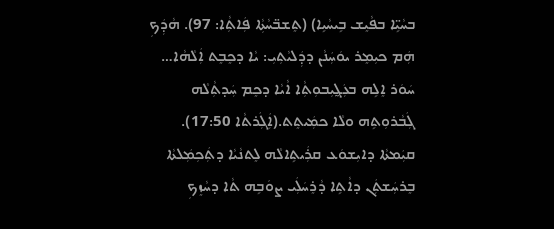ܒܚܵܝܹ̈ܐ ܒܦܵܝܸܫ ܒܹܝܚܵܝܹܐ) (ܬܸܫܒ̈ܚܵܬܼܵܐ ܦܲܐܬܼܵܐ: 97). ܗܵܕܲܟܼ ܗܲܡ ܟܝܼܡܸܪ ܝܘܿܚܲܢܵܢ ܕܕܲܠܝܵܬܼܝܼ: ܝܵܐ ܕܟܸܒܸܬ ܐܲܠܵܗܵܐ… ܚܿܘܿܪ ܐܸܠܹܗ ܒܥܲܓ̰ܝܼܒܘܼܬܼܵܐ ܐܵܝܵܐ ܕܟܸܡ ܚܲܕܬܼܵܠܵܗ ܓܲܒܵܪܘܼܬܹܗ ܘܠܵܐ ܟܡܲܝܬܸܬ.(ܐܲܓܲܪܬܵܐ 17:50).
ܩܝܲܡܬܵܐ ܕܐܝܼܫܘܿܥ ܩܪܲܝܬܹܐܠܵܗ ܠܸܬܢܵܝܵܐ ܕܬܲܟܼܡܲܠܬܵܐ ܒܸܪܚܲܫܬܲܢ ܕܐܵܬܹܐ ܕܵܪܸܚܿܠܲܝ ܨܘܿܒܹܗ ܬܵܐ ܕܚܵܙܸܟܼ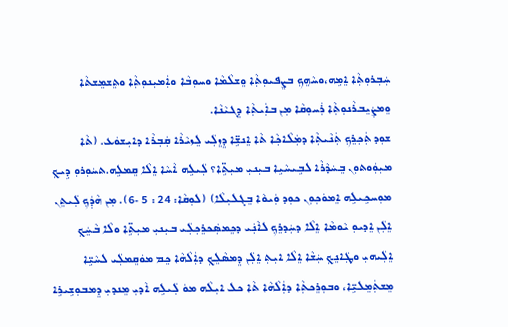ܚܲܒܼܪܘܼܬܼܵܐ ܐܸܡܹܗ،ܘܚܵܗܸܟܼ ܒܨܸܦܝܘܼܬܼܵܐ ܘܸܫܠܵܡܵܐ ܘܚܘܼܒܵܐ ܘܐܲܡܝܼܢܘܼܬܼܵܐ ܘܬܸܫܡܸܫܬܵܐ ܘܸܡܨܲܝܸܒܪܵܢܘܼܬܼܵܐ ܪܲܚܘܼܩܵܐ ܡܼܢ ܒܐܲܝܬܼܵܐ ܕܸܓܝܵܢܵܐ.
ܫܘܼܕ ܬܲܟܼܪܸܟܼ ܬܲܢܵܝܬܼܵܐ ܕܡܲܠܵܐܟܼܵܐ ܬܵܐ ܐܸܢܫܹ̈ܐ ܕܸܙܸܠܲܝ ܠܸܙܝܵܪܵܐ ܩܲܒܼܪܵܐ ܕܐܝܼܫܘܿܥ. (ܬܵܐ ܡܝܼܘܲܘܬܘܼܢ ܒܸܚܿܕܵܪܵܐ ܠܒܹܝܚܵܝܹܐ ܒܝܼܢܝܼ ܡܝܼܬܹ̈ܐ؟ ܠܲܝܠܹܗ ܐܵܚܵܐ ܐܸܠܵܐ ܩܸܡܠܹܗ.ܬܚܿܘܼܪܘܼ ܕܹܝܟܼ ܡܘܼܚܟܹܝܠܹܗ ܐܸܡܘܿܟܼܘܼܢ ܟܘܼܕ ܘܲܝܘܵܐ ܒܸܓܠܝܼܠܵܐ) (ܠܘܼܩܵܐ: 24 : 5 -6). ܡܼܢ ܗܵܕܲܟܼ ܠܲܝܬܸܢ ܐܸܠܲܢ ܐܸܕܝܘܼ ܝܵܘܡܵܐ ܐܸܠܵܐ ܕܚܲܕܪܸܟܼ ܠܐܵܢܲܝ ܕܟܸܡܣܲܟܪܸܟܼܠܲܝ ܒܝܼܢܝܼ ܡܝܼܬܹ̈ܐ ܘܠܵܐ ܒܵܚܸܿܟܼ ܐܸܠܲܝܗܝܼ ܘܛܲܐܢܸܟܼ ܚܲܫܵܐ ܐܸܠܵܐ ܐܝܼܬܼ ܐܸܠܲܢ ܕܸܡܣܵܠܸܟܼ ܕܐܲܠܵܗܵܐ ܟܸܡ ܡܘܿܩܸܡܠܲܝ ܠܚܵܝܹ̈ܐ ܡܸܫܬܲܡܸܠܝܹ̈ܐ، ܘܒܘܼܪܸܟܬܼܵܐ ܕܐܲܠܵܗܵܐ ܬܵܐ ܟܠ ܐܝܼܠܵܗ ܡܘܿ ܠܲܝܠܹܗ ܐܵܕܝܼ ܡܸܢܕܝܼ ܕܸܡܒܘܼܫܹܝܪܹܐ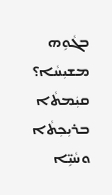ܒܓܵܘܹܗ ܡܫܝܼܚܵܐ؟
ܩܝܲܡܬܵܐ ܒܪܝܼܟܼܬܵܐ ܘܚܵܝܹ̈ܐ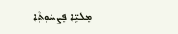ܡܸܠܝܹ̈ܐ ܦܸܨܚܿܘܼܬܼܵܐ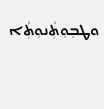ܘܛܒܼܘܼܬܼܵܢܘܼܬܼܵܐ